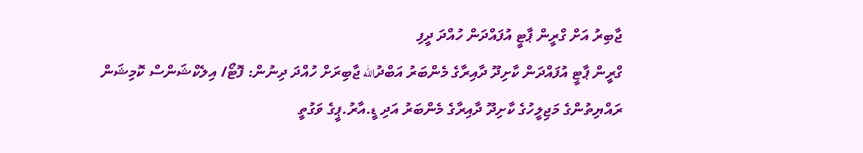ޖާބިރު އަށް ގްރީން ޕާޓީ އުފައްދަން ހުއްދަ ދީފި
ގްރީން ޕާޓީ އުފައްދަން ކާށިދޫ ދާއިރާގެ މެންބަރު އަބްދުالله ޖާބިރަށް ހުއްދަ ދިނުން: ފޮޓޯ/ އިލެކްޝަންސް ކޮމިޝަން
ރައްޔިތުންގެ މަޖިލީހުގެ ކާށިދޫ ދާއިރާގެ މެންބަރު އަދި ޑީ.އާރު.ޕީގެ ވަގުތީ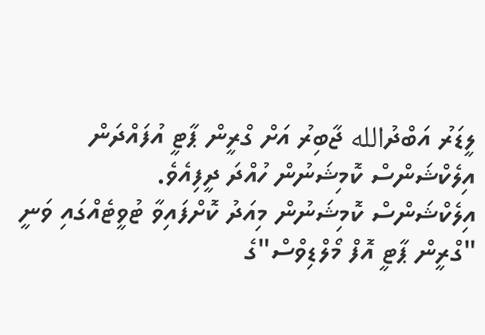ލީޑަރު އަބްދުالله ޖާބިރު އަށް ގްރީން ޕާޓީ އުފައްދަން އިލެކްޝަންސް ކޮމިޝަނުން ހުއްދަ ދީފިއެވެ.
އިލެކްޝަންސް ކޮމިޝަނުން މިއަދު ކޮށްފައިވާ ޓުވީޓެއްގައި ވަނީ "ގްރީން ޕާޓީ އޮފް މޯލްޑިވްސް"ގެ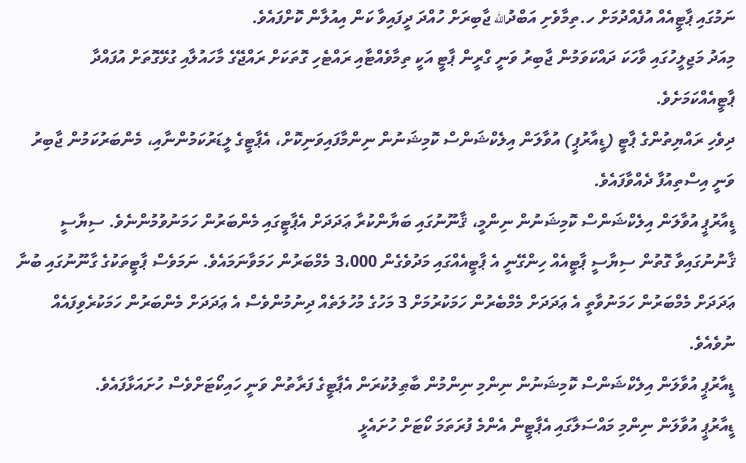ނަމުގައި ޕާޓީއެއް އުފެއްދުމަށް ހ.ތިމާވެށި އަބްދުالله ޖާބިރަށް ހުއްދަ ދީފައިވާ ކަން އިއުލާން ކޮށްފައެވެ.
މިއަދު މަޖިލީހުގައި ވާހަކަ ދައްކަވަމުން ޖާބިރު ވަނީ ގްރީން ޕާޓީ އަކީ ތިމާވެއްޓާއި ރައްޓެހި ގޮތަކަށް ރައްޖޭގެ މާހައުލާއި ގުޅޭގޮތަށް އުފައްދާ ޕާޓީއެއްކަމަށެވެ.
ދިވެހި ރައްޔިތުންގެ ޕާޓީ (ޑީއާރުޕީ) އުވާލަން އިލެކްޝަންސް ކޮމިޝަނުން ނިންމާފައިވަނިކޮށް، އެޕާޓީގެ ލީޑަރުކަމުންނާއި، މެންބަރުކަމުން ޖާބިރު ވަނީ އިސްތިއުފާ ދެއްވާފައެވެ.
ޑީއާރުޕީ އުވާލަން އިލެކްޝަންސް ކޮމިޝަނުން ނިންމީ، ޤާނޫނުގައި ބަޔާންކުރާ ޢަދަދަށް އެޕާޓީގައި މެންބަރުން ހަމަނުވުމުންނެވެ. ސިޔާސީ ޤާނުނުގައިވާ ގޮތުން ސިޔާސީ ޕާޓީއެއް ހިންގޭނީ އެ ޕާޓީއެއްގައި މަދުވެގެން 3،000 މެމްބަރުން ހަމަވާނަމައެވެ. ނަމަވެސް ޕާޓީތަކުގެ ގާނޫނުގައި ބުނާ ޢަދަދަށް މެމްބަރުން ހަމަނުވާތީ އެ ޢަދަދަށް މެމްބެރުން ހަމަކުރުމަށް 3 މަހުގެ މުހުލަތެއް ދިނުމުންވެސް އެ ޢަދަދަށް މެންބަރުން ހަމަކުރެވިފައެއް ނުވެއެވެ.
ޑީއާރުޕީ އުވާލަން އިލެކްޝަންސް ކޮމިޝަނުން ނިންމި ނިންމުން ބާޠިލުކުރަން އެޕާޓީގެ ފަރާތުން ވަނީ ހައިކޯޓަށްވެސް ހުށައަޅާފައެވެ.
ޑީއާރުޕީ އުވާލަން ނިންމި މައްސަލާގައި އެޕާޓީން އެންމެ ފުރަތަމަ ކޯޓަށް ހުށައެޅީ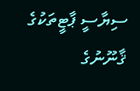ސިޔާސީ ޕާޓީތަކުގެ ޤާނޫނުގެ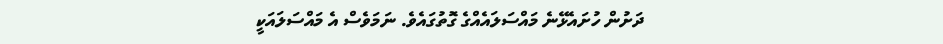ދަށުން ހުށައެޅޭނެ މައްސަލައެއްގެ ގޮތުގައެވެ. ނަމަވެސް އެ މައްސަލައަކީ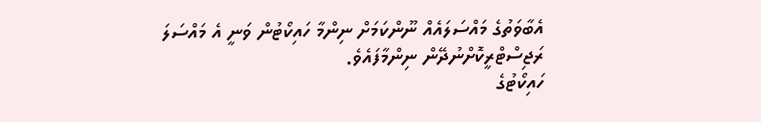އެބާވަތުގެ މައްސަލައެއް ނޫންކަމަށް ނިންމާ ހައިކޯޓުން ވަނީ އެ މައްސަލަ ރަޖިސްޓްރީކޮށްނުދޭން ނިންމާފައެވެ.
ހައިކޯޓުގެ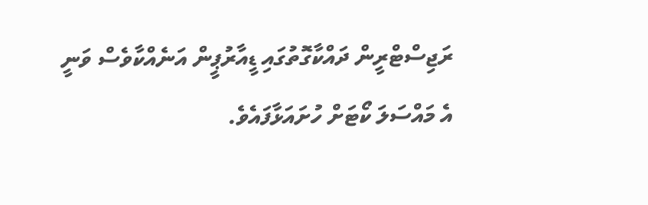ރަޖިސްޓްރީން ދައްކާގޮތުގައި ޑީއާރުޕީން އަނެއްކާވެސް ވަނީ އެ މައްސަލަ ކޯޓަށް ހުށައަޅާފައެވެ.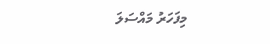މިފަހަރު މައްސަލަ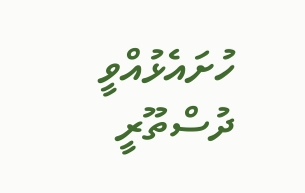ހުށައެޅުއްވީ ދުސްތޫރީ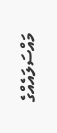މައްސަލައެއްގެ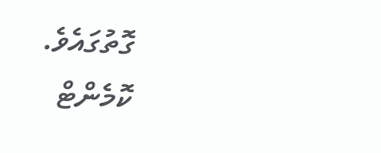ގޮތުގައެވެ.
ކޮމެންޓް